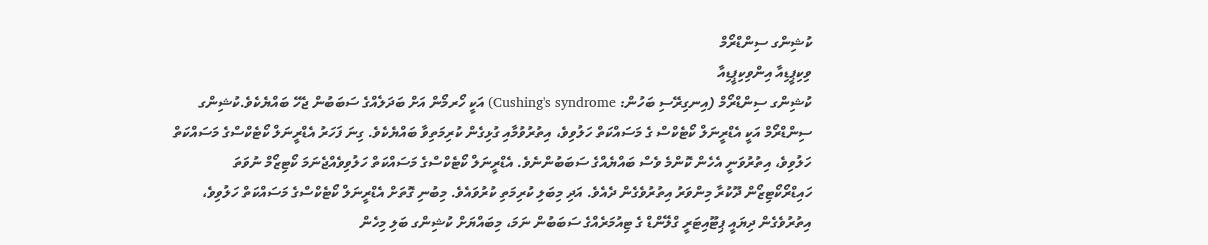ކުޝިންގ ސިންޑްރޯމް
ވިކިޕީޑިއާ އިންވިކިޕީޑިއާ
ކުޝިންގ ސިންޑްރޯމް (އިނގިރޭސި ބަހުން: Cushing's syndrome) އަކީ ހޯރމޯން އަށް ބަދަލެއްގެ ސަބަބުން ޖެހޭ ބައްޔެކެވެ.ކުޝިންގ ސިންޑްރޯމް އަކީ އެޑްރީނަލް ކޯޓެކްސް ގެ މަސައްކަތް ހަލުވިވެ، އިތުރުވުމާއި ގުޅިގެން ކުރިމަތިވާ ބައްޔެކެވެ. ގިނަ ފަހަރު އެޑްރީނަލް ކޯޓެކްސްގެ މަސައްކަތް ހަލުވިވެ، އިތުރުވަނީ އެހެން ކޮންމެ ވެސް ބައްޔެއްގެ ސަބަބުންނެވެ. އެޑްރީނަލް ކޯޓެކްސްގެ މަސައްކަތް ހަލުވިވެއްޖެނަމަ ކޯޓިޒޯމް ނުވަތަ ހައިޑްރޯކޯޓިޒޯން ދޫކުރާ މިންވަރު އިތުރުވެގެން ދެއެވެ. އަދި މިބަލި ކުރިމަތި ކުރުވައެވެ. މިބުނި ގޮތަށް އެޑްރީނަލް ކޯޓެކްސްގެ މަސައްކަތް ހަލުވިވެ، އިތުރުވެގެން ދިޔައީ ޕިޓޫއިޓަރީ ގްލޭންޑް ގެ ޓިއުމަރެއްގެ ސަބަބުން ނަމަ، މިބައްޔަށް ކުޝިންގ ބަލި މިހެން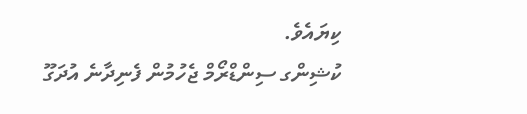ކިޔައެވެ.
ކުޝިންގ ސިންޑްރޯމް ޖެހުމުން ފެނިދާނެ އުދަގޫ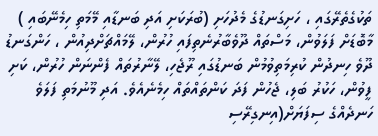ތަކުގެތެރޭގައި ، ހަށިގަނޑުގެ މެދުހަށި (ބުރަކަށި އަދި ބަނޑާއި މޭމަތި ހިމެނޭބައި ) މާބޮޑަށް ފަލަވުން، މަސްތައް ދޫވެބާރުނެތިފައި ހުރުން، ލޭމައްޗަށްދިއުން ، ހަންގަނޑު ދޫވެ ހިނދުން ކުރިމަތިވުމުން ބަނޑުގައި ރޫޖެހި، ލޭނާރުތައް ފެންނަން ހުރުން، ކަށި ފީވުން، ހަކުރު ބަލި، ޖެހުން ފަދަ ކަންތައްތައް ހިމެނެއެވެ. އަދި މޫނުމަތި ފަލަވެ ހަނދެއްގެ ސިފަޔަށް(އިނގިރޭސި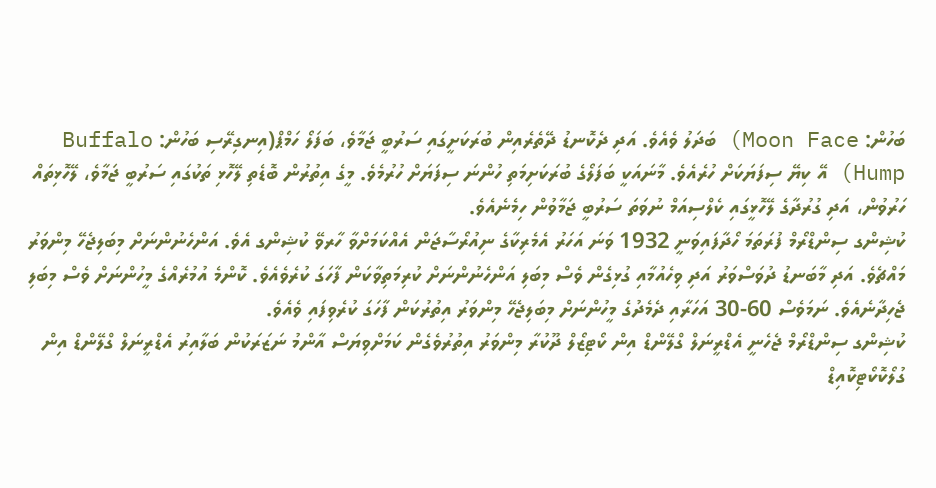ބަހުން: Moon Face) ބަދަލު ވެއެވެ. އަދި ދެކޮނޑު ދޭތެރެއިން ބުރަކަށީގައި ސަރުބީ ޖަމާވެ، ބަފަލޯ ހަމްޕް(އިނގިރޭސި ބަހުން: Buffalo Hump) އޭ ކިޔޭ ސިފަޔަކަށް ހުރެއެވެ. މާނައަކީ ބަފަލޯގެ ބުރަކަށިމަތި ހުންނަ ސިފަޔަށް ހުރުމެވެ. މީގެ އިތުރުން ބޮޑެތި ލޭހޮޅި ތަކުގައި ސަރުބީ ޖަމާވެ، ލޭހޮޅިތައް ހަރުވުން، އަދި ގުރުދާގެ ލޭހޮޅީގައި ކެލްސިއަމް ނުވަތަ ސަރުބީ ޖަމާވުން ހިމެނެއެވެ.
ކުޝިންގ ސިންޑްރޯމް ފުރަތަމަ ހޯދާފައިވަނީ 1932 ވަނަ އަހަރު އެމެރިކާގެ ނިއުރޯސާޖަން އެއްކަމަށްވާ ހާރވޭ ކުޝިންގ އެވެ. އަންހެނުންނަށް މިބަލިޖެހޭ މިންވަރު މައްޗެވެ. އަދި މާބަނޑު ދުވަސްވަރު އަދި ވިހެއުމާއި ގުޅިގެން ވެސް މިބަލި އަންހެނުންނަށް ކުރިމަތިވާކަން ފާހަގަ ކުރެވެއެވެ. ކޮންމެ އުމުރެއްގެ މީހުންނަށް ވެސް މިބަލި ޖެހިދާނެއެވެ. ނަމަވެސް 60-30 އަހަރާއި ދެމެދުގެ މީހުންނަށް މިބަލިޖެހޭ މިންވަރު އިތުރުކަން ފާހަގަ ކުރެވިފައި ވެއެވެ.
ކުޝިންގ ސިންޑްރޯމް ޖެހެނީ އެޑްރީނަލް ގްލޭންޑް އިން ކޯޓިޒޯލް ދޫކުރާ މިންވަރު އިތުރުވެގެން ކަމަށްވިޔަސް އާންމު ނަޒަރަކުން ބަލާއިރު އެޑްރީނަލް ގްލޭންޑް އިން ގުލޯކޮކޯޓިކޮއިޑް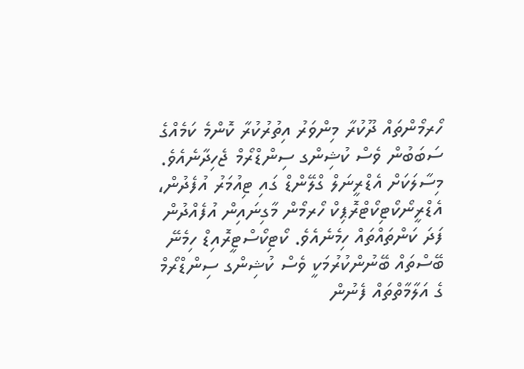ހޯރމޯންތައް ދޫކުރާ މިންވަރު އިތުރުކުރާ ކޮންމެ ކަމެއްގެ ސަބަބުން ވެސް ކުޝިންގ ސިންޑްރޯމް ޖެހިދާނެއެވެ. މިސާލަކަށް އެޑްރީނަލް ގްލޭންޑް ގައި ޓިއުމަރު އުފެދުން، އެޑްރީނޯކޯޓިކޯޓްރޮޕިކް ހޯރމޯން މާގިނައިން އުފެއްދުން ފަދަ ކަންތައްތައް ހިމެނެއެވެ. ކޯޓިކޯސްޓީރޮއިޑް ހިމެނޭ ބޭސްތައް ބޭނުންކުރުމަކީ ވެސް ކުޝިންގ ސިންޑްރޯމް ގެ އަލާމާތްތައް ފެނުން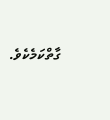ގާތްކަމެކެވެ.